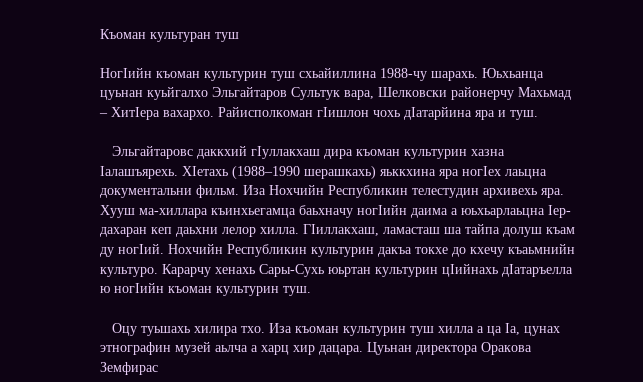Къоман культуран туш

НогIийн къоман культурин туш схьайиллина 1988-чу шарахь. Юьхьанца цуьнан куьйгалхо Эльгайтаров Сультук вара, Шелковски районерчу Махьмад – ХитIера вахархо. Райисполкоман гIишлон чохь дIатарйина яра и туш.

   Эльгайтаровс даккхий гIуллакхаш дира къоман культурин хазна Iалашъярехь. ХIетахь (1988–1990 шерашкахь) яьккхина яра ногIех лаьцна документальни фильм. Иза Нохчийн Республикин телестудин архивехь яра. Хууш ма-хиллара къинхьегамца баьхначу ногIийн даима а юьхьарлаьцна Iер-дахаран кеп даьхни лелор хилла. ГIиллакхаш, ламасташ ша тайпа долуш къам ду ногIий. Нохчийн Республикин культурин дакъа токхе до кхечу къаьмнийн культуро. Карарчу хенахь Сары-Сухь юьртан культурин цIийнахь дIатаръелла ю ногIийн къоман культурин туш.

   Оцу туьшахь хилира тхо. Иза къоман культурин туш хилла а ца Iа, цунах этнографин музей аьлча а харц хир дацара. Цуьнан директора Оракова Земфирас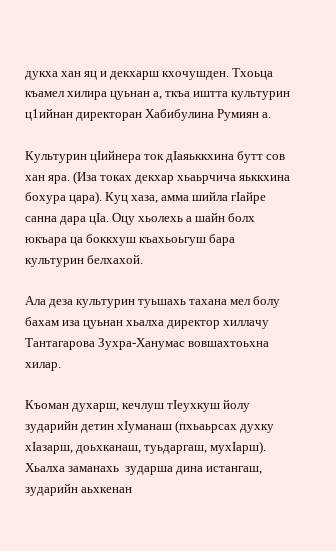дукха хан яц и декхарш кхочушден. Тхоьца къамел хилира цуьнан а, ткъа иштта культурин ц1ийнан директоран Хабибулина Румиян а.

Культурин цIийнера ток дIаяьккхина бутт сов хан яра. (Иза токах декхар хьаьрчича яьккхина бохура цара). Куц хаза, амма шийла гIайре санна дара цIа. Оцу хьолехь а шайн болх юкъара ца боккхуш къахьоьгуш бара культурин белхахой.

Ала деза культурин туьшахь тахана мел болу бахам иза цуьнан хьалха директор хиллачу Тантагарова Зухра-Ханумас вовшахтоьхна хилар.

Къоман духарш, кечлуш тIеухкуш йолу зударийн детин хIуманаш (пхьаьрсах духку хIазарш, доьхканаш, туьдаргаш, мухIарш). Хьалха заманахь  зударша дина истангаш, зударийн аьхкенан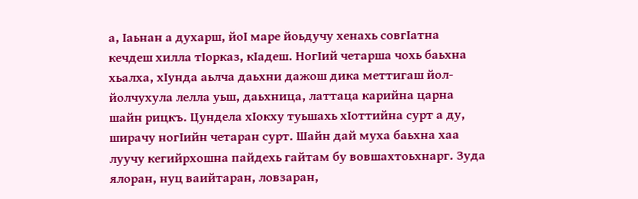а, Iаьнан а духарш, йоI маре йоьдучу хенахь совгIатна кечдеш хилла тIорказ, кIадеш. НогIий четарша чохь баьхна хьалха, хIунда аьлча даьхни дажош дика меттигаш йол-йолчухула лелла уьш, даьхница, латтаца карийна царна шайн рицкъ. Цундела хIокху туьшахь хIоттийна сурт а ду, ширачу ногIийн четаран сурт. Шайн дай муха баьхна хаа луучу кегийрхошна пайдехь гайтам бу вовшахтоьхнарг. Зуда ялоран, нуц ваийтаран, ловзаран,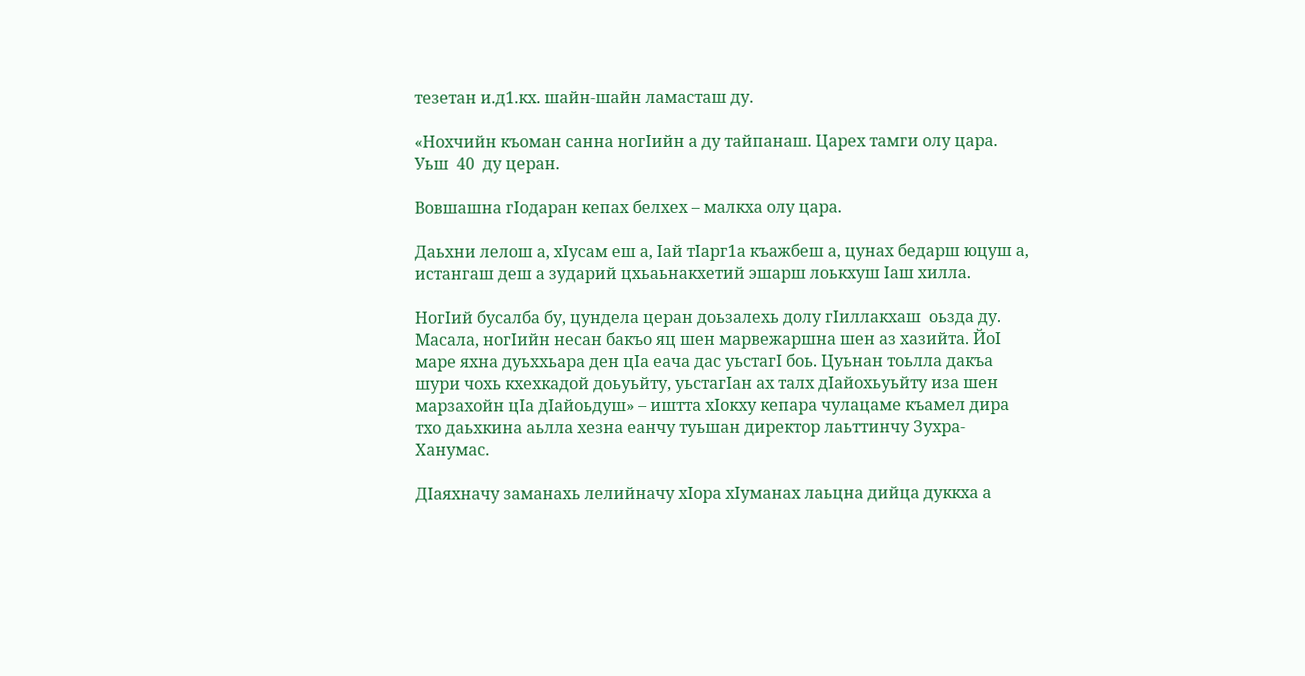тезетан и.д1.кх. шайн-шайн ламасташ ду.

«Нохчийн къоман санна ногIийн а ду тайпанаш. Царех тамги олу цара. Уьш  40  ду церан.

Вовшашна гIодаран кепах белхех – малкха олу цара.

Даьхни лелош а, хIусам еш а, Iай тIарг1а къажбеш а, цунах бедарш юцуш а, истангаш деш а зударий цхьаьнакхетий эшарш лоькхуш Iаш хилла.

НогIий бусалба бу, цундела церан доьзалехь долу гIиллакхаш  оьзда ду. Масала, ногIийн несан бакъо яц шен марвежаршна шен аз хазийта. ЙоI маре яхна дуьххьара ден цIа еача дас уьстагI боь. Цуьнан тоьлла дакъа шури чохь кхехкадой доьуьйту, уьстагIан ах талх дIайохьуьйту иза шен марзахойн цIа дIайоьдуш» – иштта хIокху кепара чулацаме къамел дира тхо даьхкина аьлла хезна еанчу туьшан директор лаьттинчу Зухра-Ханумас.

ДIаяхначу заманахь лелийначу хIора хIуманах лаьцна дийца дуккха а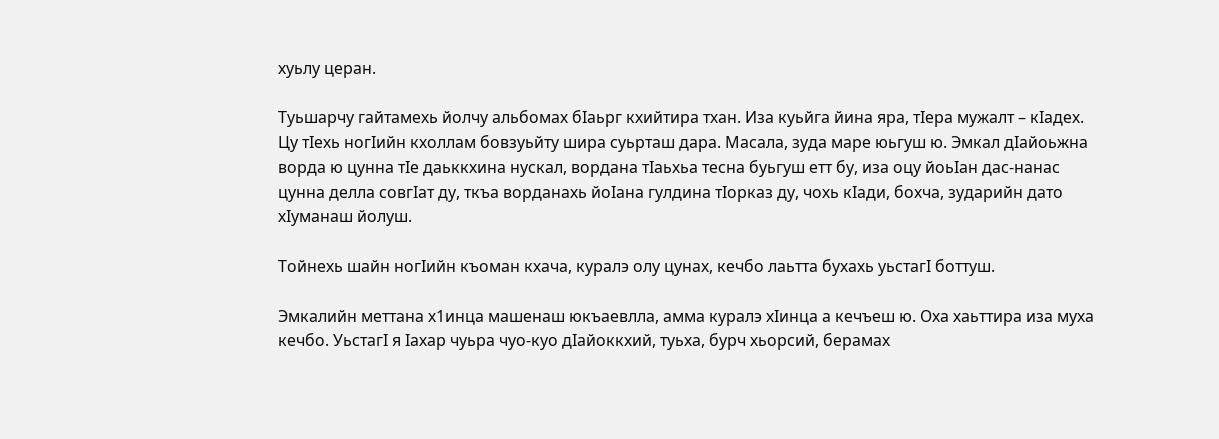хуьлу церан.

Туьшарчу гайтамехь йолчу альбомах бIаьрг кхийтира тхан. Иза куьйга йина яра, тIера мужалт – кIадех. Цу тIехь ногIийн кхоллам бовзуьйту шира суьрташ дара. Масала, зуда маре юьгуш ю. Эмкал дIайоьжна ворда ю цунна тIе даьккхина нускал, вордана тIаьхьа тесна буьгуш етт бу, иза оцу йоьIан дас-нанас цунна делла совгIат ду, ткъа ворданахь йоIана гулдина тIорказ ду, чохь кIади, бохча, зударийн дато хIуманаш йолуш.

Тойнехь шайн ногIийн къоман кхача, куралэ олу цунах, кечбо лаьтта бухахь уьстагI боттуш.

Эмкалийн меттана х1инца машенаш юкъаевлла, амма куралэ хIинца а кечъеш ю. Оха хаьттира иза муха кечбо. УьстагI я Iахар чуьра чуо-куо дIайоккхий, туьха, бурч хьорсий, берамах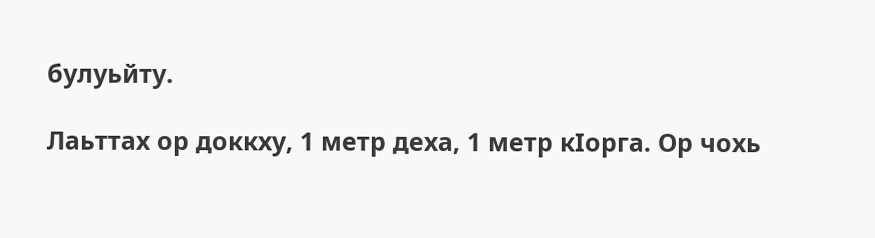булуьйту.

Лаьттах ор доккху, 1 метр деха, 1 метр кIорга. Ор чохь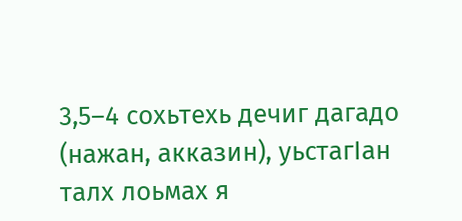3,5–4 сохьтехь дечиг дагадо (нажан, акказин), уьстагIан талх лоьмах я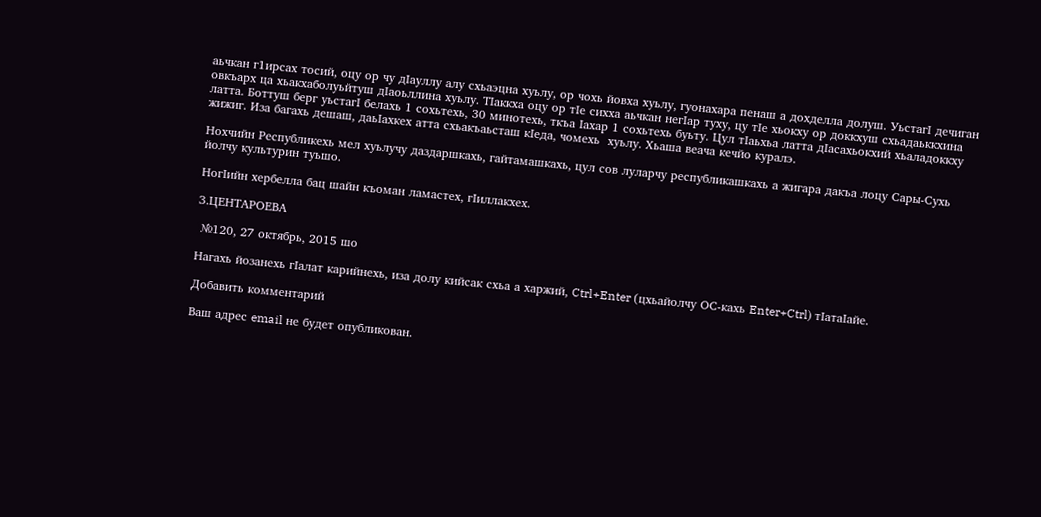аьчкан г1ирсах тосий, оцу ор чу дIауллу алу схьаэцна хуьлу, ор чохь йовха хуьлу, гуонахара пенаш а дохделла долуш. УьстагI дечиган овкъарх ца хьакхаболуьйтуш дIаоьллина хуьлу. ТIаккха оцу ор тIе сихха аьчкан негIар туху, цу тIе хьокху ор доккхуш схьадаьккхина латта. Боттуш берг уьстагI белахь 1 сохьтехь, 30 минотехь, ткъа Iахар 1 сохьтехь буьту. Цул тIаьхьа латта дIасахьокхий хьаладоккху жижиг. Иза багахь дешаш, даьIахкех атта схьакъаьсташ кIеда, чомехь  хуьлу. Хьаша веача кечйо куралэ.

Нохчийн Республикехь мел хуьлучу даздаршкахь, гайтамашкахь, цул сов луларчу республикашкахь а жигара дакъа лоцу Сары-Сухь йолчу культурин туьшо.

НогIийн хербелла бац шайн къоман ламастех, гIиллакхех.

З.ЦЕНТАРОЕВА

 №120, 27 октябрь, 2015 шо

Нагахь йозанехь гIалат карийнехь, иза долу кийсак схьа а харжий, Ctrl+Enter (цхьайолчу ОС-кахь Enter+Ctrl) тIатаIайе.

Добавить комментарий

Ваш адрес email не будет опубликован.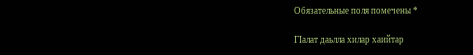Обязательные поля помечены *

ГIалат даьлла хилар хаийтар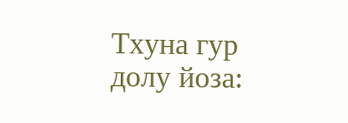Тхуна гур долу йоза: